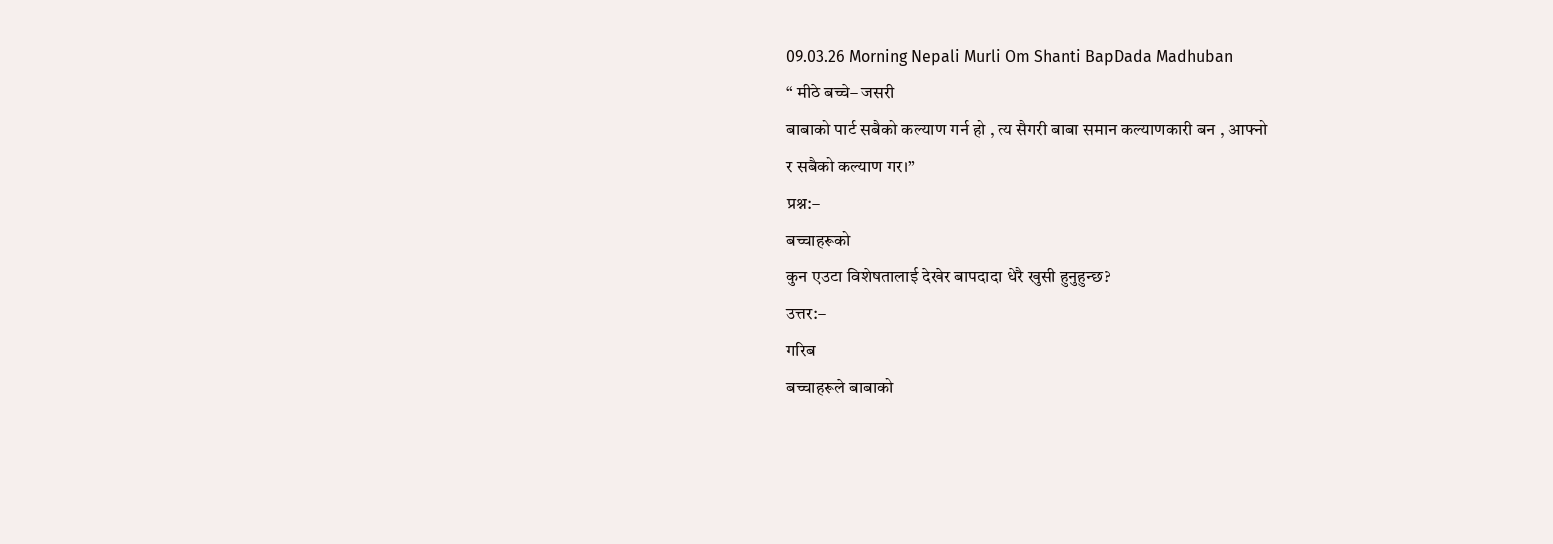09.03.26 Morning Nepali Murli Om Shanti BapDada Madhuban
“ मीठे बच्चे– जसरी
बाबाको पार्ट सबैको कल्याण गर्न हो , त्य सैगरी बाबा समान कल्याणकारी बन , आफ्नो
र सबैको कल्याण गर।”
प्रश्न:–
बच्चाहरूको
कुन एउटा विशेषतालाई देखेर बापदादा धेरै खुसी हुनुहुन्छ?
उत्तर:–
गरिब
बच्चाहरूले बाबाको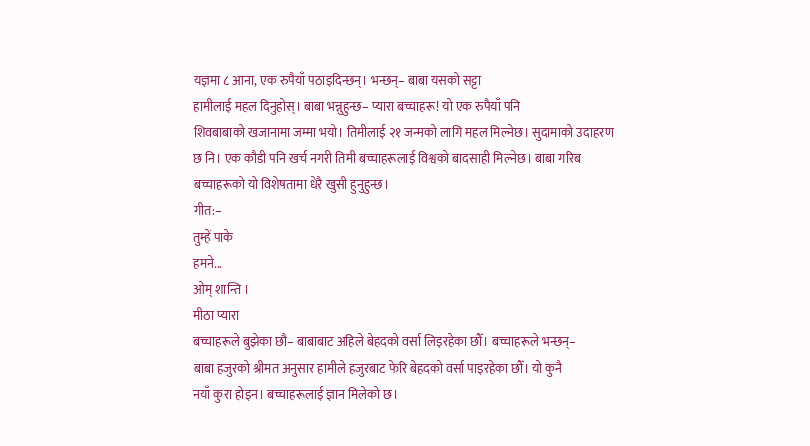यज्ञमा ८ आना, एक रुपैयाँ पठाइदिन्छन्। भन्छन्– बाबा यसको सट्टा
हामीलाई महल दिनुहोस्। बाबा भन्नुहुन्छ– प्यारा बच्चाहरू! यो एक रुपैयाँ पनि
शिवबाबाको खजानामा जम्मा भयो। तिमीलाई २१ जन्मको लागि महल मिल्नेछ। सुदामाको उदाहरण
छ नि। एक कौडी पनि खर्च नगरी तिमी बच्चाहरूलाई विश्वको बादसाही मिल्नेछ। बाबा गरिब
बच्चाहरूको यो विशेषतामा धेरै खुसी हुनुहुन्छ।
गीत:–
तुम्हें पाके
हमने...
ओम् शान्ति ।
मीठा प्यारा
बच्चाहरूले बुझेका छौ– बाबाबाट अहिले बेहदको वर्सा लिइरहेका छौँ। बच्चाहरूले भन्छन्–
बाबा हजुरको श्रीमत अनुसार हामीले हजुरबाट फेरि बेहदको वर्सा पाइरहेका छौँ। यो कुनै
नयाँ कुरा होइन। बच्चाहरूलाई ज्ञान मिलेको छ।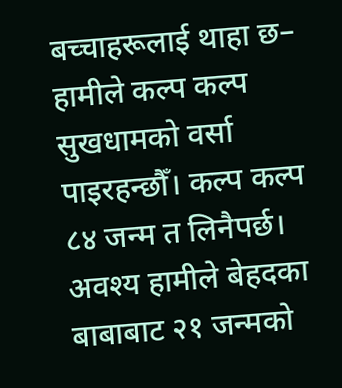बच्चाहरूलाई थाहा छ– हामीले कल्प कल्प
सुखधामको वर्सा पाइरहन्छौँ। कल्प कल्प ८४ जन्म त लिनैपर्छ। अवश्य हामीले बेहदका
बाबाबाट २१ जन्मको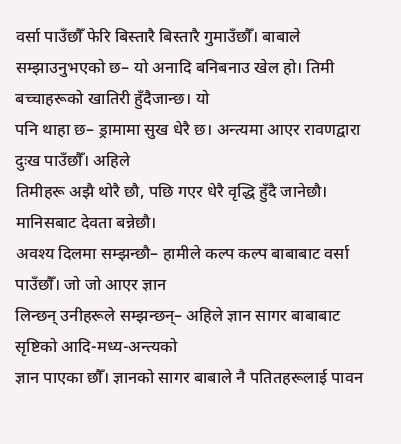वर्सा पाउँछौँ फेरि बिस्तारै बिस्तारै गुमाउँछौँ। बाबाले
सम्झाउनुभएको छ– यो अनादि बनिबनाउ खेल हो। तिमी बच्चाहरूको खातिरी हुँदैजान्छ। यो
पनि थाहा छ– ड्रामामा सुख धेरै छ। अन्त्यमा आएर रावणद्वारा दुःख पाउँछौँ। अहिले
तिमीहरू अझै थोरै छौ, पछि गएर धेरै वृद्धि हुँदै जानेछौ। मानिसबाट देवता बन्नेछौ।
अवश्य दिलमा सम्झन्छौ– हामीले कल्प कल्प बाबाबाट वर्सा पाउँछौँ। जो जो आएर ज्ञान
लिन्छन् उनीहरूले सम्झन्छन्– अहिले ज्ञान सागर बाबाबाट सृष्टिको आदि-मध्य-अन्त्यको
ज्ञान पाएका छौँ। ज्ञानको सागर बाबाले नै पतितहरूलाई पावन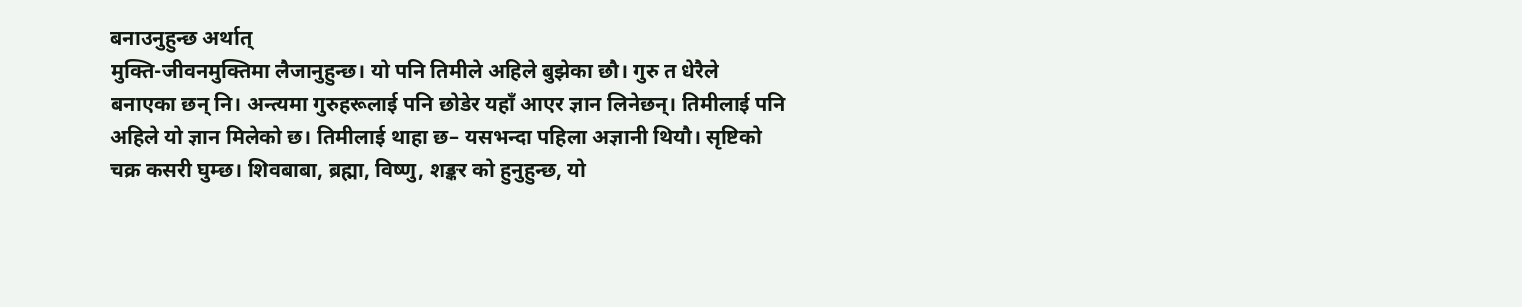बनाउनुहुन्छ अर्थात्
मुक्ति-जीवनमुक्तिमा लैजानुहुन्छ। यो पनि तिमीले अहिले बुझेका छौ। गुरु त धेरैले
बनाएका छन् नि। अन्त्यमा गुरुहरूलाई पनि छोडेर यहाँ आएर ज्ञान लिनेछन्। तिमीलाई पनि
अहिले यो ज्ञान मिलेको छ। तिमीलाई थाहा छ– यसभन्दा पहिला अज्ञानी थियौ। सृष्टिको
चक्र कसरी घुम्छ। शिवबाबा, ब्रह्मा, विष्णु, शङ्कर को हुनुहुन्छ, यो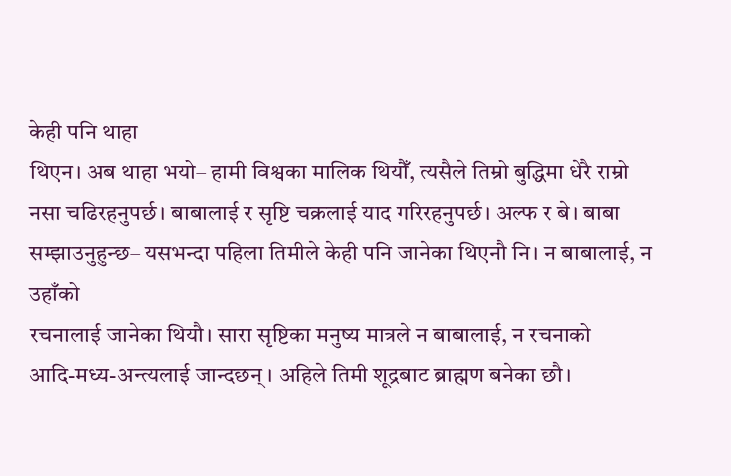केही पनि थाहा
थिएन। अब थाहा भयो– हामी विश्वका मालिक थियौँ, त्यसैले तिम्रो बुद्धिमा धेरै राम्रो
नसा चढिरहनुपर्छ। बाबालाई र सृष्टि चक्रलाई याद गरिरहनुपर्छ। अल्फ र बे। बाबा
सम्झाउनुहुन्छ– यसभन्दा पहिला तिमीले केही पनि जानेका थिएनौ नि। न बाबालाई, न उहाँको
रचनालाई जानेका थियौ। सारा सृष्टिका मनुष्य मात्रले न बाबालाई, न रचनाको
आदि-मध्य-अन्त्यलाई जान्दछन्। अहिले तिमी शूद्रबाट ब्राह्मण बनेका छौ।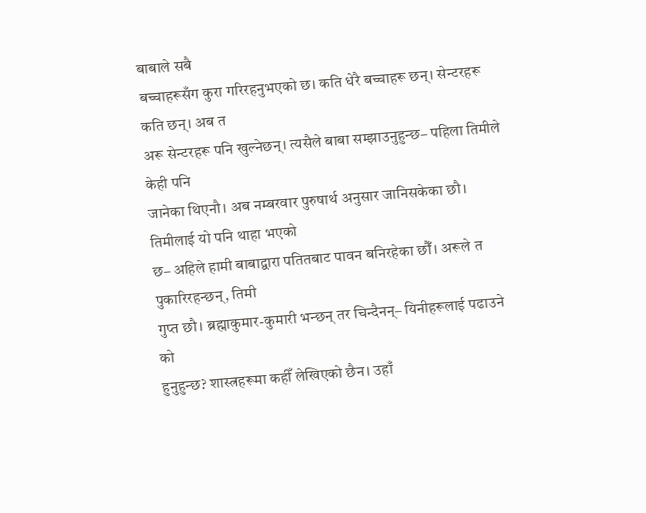बाबाले सबै
बच्चाहरूसँग कुरा गरिरहनुभएको छ। कति धेरै बच्चाहरू छन्। सेन्टरहरू कति छन्। अब त
अरू सेन्टरहरू पनि खुल्नेछन्। त्यसैले बाबा सम्झाउनुहुन्छ– पहिला तिमीले केही पनि
जानेका थिएनौ। अब नम्बरवार पुरुषार्थ अनुसार जानिसकेका छौ। तिमीलाई यो पनि थाहा भएको
छ– अहिले हामी बाबाद्वारा पतितबाट पावन बनिरहेका छौँ। अरूले त पुकारिरहन्छन्, तिमी
गुप्त छौ। ब्रह्माकुमार-कुमारी भन्छन् तर चिन्दैनन्– यिनीहरूलाई पढाउने को
हुनुहुन्छ? शास्त्रहरूमा कहीँ लेखिएको छैन। उहाँ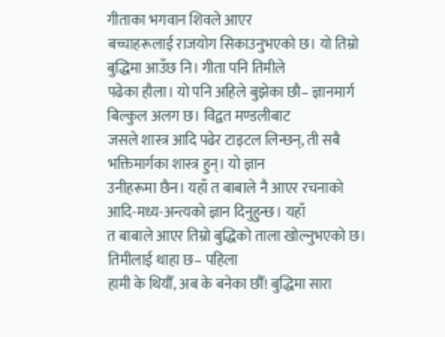गीताका भगवान शिवले आएर
बच्चाहरूलाई राजयोग सिकाउनुभएको छ। यो तिम्रो बुद्धिमा आउँछ नि। गीता पनि तिमीले
पढेका हौला। यो पनि अहिले बुझेका छौ– ज्ञानमार्ग बिल्कुल अलग छ। विद्वत मण्डलीबाट
जसले शास्त्र आदि पढेर टाइटल लिन्छन्, ती सबै भक्तिमार्गका शास्त्र हुन्। यो ज्ञान
उनीहरूमा छैन। यहाँ त बाबाले नै आएर रचनाको आदि-मध्य-अन्त्यको ज्ञान दिनुहुन्छ। यहाँ
त बाबाले आएर तिम्रो बुद्धिको ताला खोल्नुभएको छ।
तिमीलाई थाहा छ– पहिला
हामी के थियौँ, अब के बनेका छौँ! बुद्धिमा सारा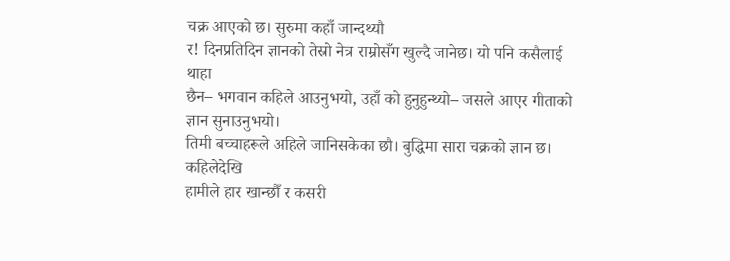चक्र आएको छ। सुरुमा कहाँ जान्दथ्यौ
र! दिनप्रतिदिन ज्ञानको तेस्रो नेत्र राम्रोसँग खुल्दै जानेछ। यो पनि कसैलाई थाहा
छैन– भगवान कहिले आउनुभयो, उहाँ को हुनुहुन्थ्यो– जसले आएर गीताको ज्ञान सुनाउनुभयो।
तिमी बच्चाहरूले अहिले जानिसकेका छौ। बुद्धिमा सारा चक्रको ज्ञान छ। कहिलेदेखि
हामीले हार खान्छौँ र कसरी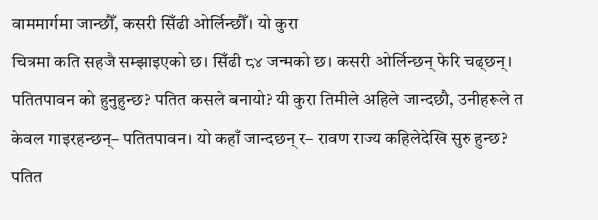वाममार्गमा जान्छौँ, कसरी सिँढी ओर्लिन्छौँ। यो कुरा
चित्रमा कति सहजै सम्झाइएको छ। सिँढी ८४ जन्मको छ। कसरी ओर्लिन्छन् फेरि चढ्छन्।
पतितपावन को हुनुहुन्छ? पतित कसले बनायो? यी कुरा तिमीले अहिले जान्दछौ, उनीहरूले त
केवल गाइरहन्छन्– पतितपावन। यो कहाँ जान्दछन् र– रावण राज्य कहिलेदेखि सुरु हुन्छ?
पतित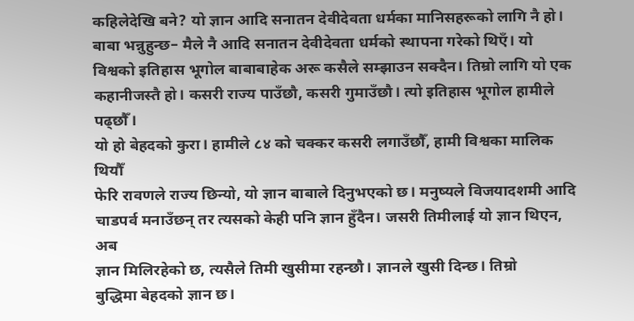कहिलेदेखि बने? यो ज्ञान आदि सनातन देवीदेवता धर्मका मानिसहरूको लागि नै हो।
बाबा भन्नुहुन्छ– मैले नै आदि सनातन देवीदेवता धर्मको स्थापना गरेको थिएँ। यो
विश्वको इतिहास भूगोल बाबाबाहेक अरू कसैले सम्झाउन सक्दैन। तिम्रो लागि यो एक
कहानीजस्तै हो। कसरी राज्य पाउँछौ, कसरी गुमाउँछौ। त्यो इतिहास भूगोल हामीले पढ्छौँ।
यो हो बेहदको कुरा। हामीले ८४ को चक्कर कसरी लगाउँछौँ, हामी विश्वका मालिक थियौँ
फेरि रावणले राज्य छिन्यो, यो ज्ञान बाबाले दिनुभएको छ। मनुष्यले विजयादशमी आदि
चाडपर्व मनाउँछन् तर त्यसको केही पनि ज्ञान हुँदैन। जसरी तिमीलाई यो ज्ञान थिएन, अब
ज्ञान मिलिरहेको छ, त्यसैले तिमी खुसीमा रहन्छौ। ज्ञानले खुसी दिन्छ। तिम्रो
बुद्धिमा बेहदको ज्ञान छ।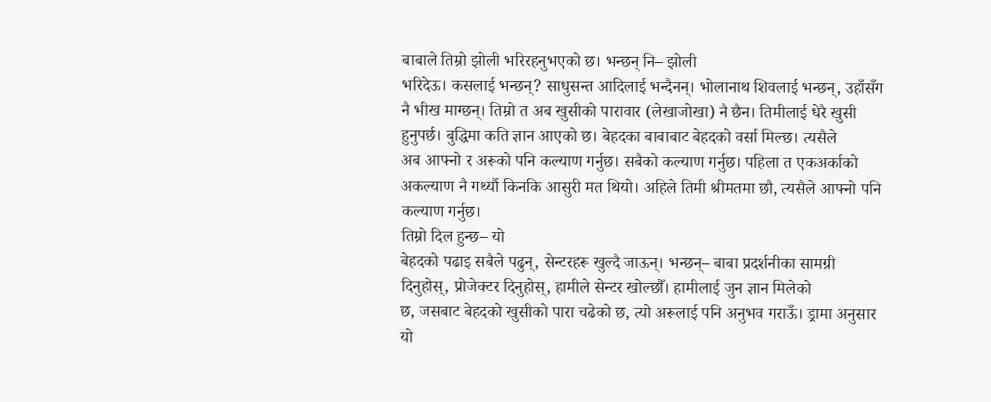बाबाले तिम्रो झोली भरिरहनुभएको छ। भन्छन् नि– झोली
भरिदेऊ। कसलाई भन्छन्? साधुसन्त आदिलाई भन्दैनन्। भोलानाथ शिवलाई भन्छन्, उहाँसँग
नै भीख माग्छन्। तिम्रो त अब खुसीको पारावार (लेखाजोखा) नै छैन। तिमीलाई धेरै खुसी
हुनुपर्छ। बुद्धिमा कति ज्ञान आएको छ। बेहदका बाबाबाट बेहदको वर्सा मिल्छ। त्यसैले
अब आफ्नो र अरूको पनि कल्याण गर्नुछ। सबैको कल्याण गर्नुछ। पहिला त एकअर्काको
अकल्याण नै गर्थ्यौ किनकि आसुरी मत थियो। अहिले तिमी श्रीमतमा छौ, त्यसैले आफ्नो पनि
कल्याण गर्नुछ।
तिम्रो दिल हुन्छ– यो
बेहदको पढाइ सबैले पढुन्, सेन्टरहरू खुल्दै जाऊन्। भन्छन्– बाबा प्रदर्शनीका सामग्री
दिनुहोस्, प्रोजेक्टर दिनुहोस्, हामीले सेन्टर खोल्छौँ। हामीलाई जुन ज्ञान मिलेको
छ, जसबाट बेहदको खुसीको पारा चढेको छ, त्यो अरूलाई पनि अनुभव गराऊँ। ड्रामा अनुसार
यो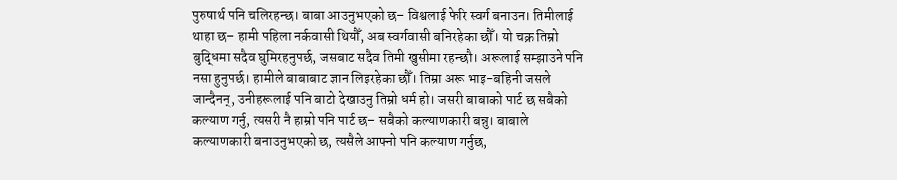पुरुषार्थ पनि चलिरहन्छ। बाबा आउनुभएको छ– विश्वलाई फेरि स्वर्ग बनाउन। तिमीलाई
थाहा छ– हामी पहिला नर्कवासी थियौँ, अब स्वर्गवासी बनिरहेका छौँ। यो चक्र तिम्रो
बुद्धिमा सदैव घुमिरहनुपर्छ, जसबाट सदैव तिमी खुसीमा रहन्छौ। अरूलाई सम्झाउने पनि
नसा हुनुपर्छ। हामीले बाबाबाट ज्ञान लिइरहेका छौँ। तिम्रा अरू भाइ-बहिनी जसले
जान्दैनन्, उनीहरूलाई पनि बाटो देखाउनु तिम्रो धर्म हो। जसरी बाबाको पार्ट छ सबैको
कल्याण गर्नु, त्यसरी नै हाम्रो पनि पार्ट छ– सबैको कल्याणकारी बन्नु। बाबाले
कल्याणकारी बनाउनुभएको छ, त्यसैले आफ्नो पनि कल्याण गर्नुछ,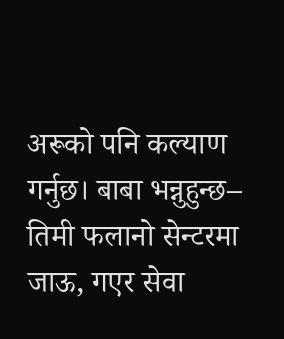अरूको पनि कल्याण
गर्नुछ। बाबा भन्नुहुन्छ– तिमी फलानो सेन्टरमा जाऊ, गएर सेवा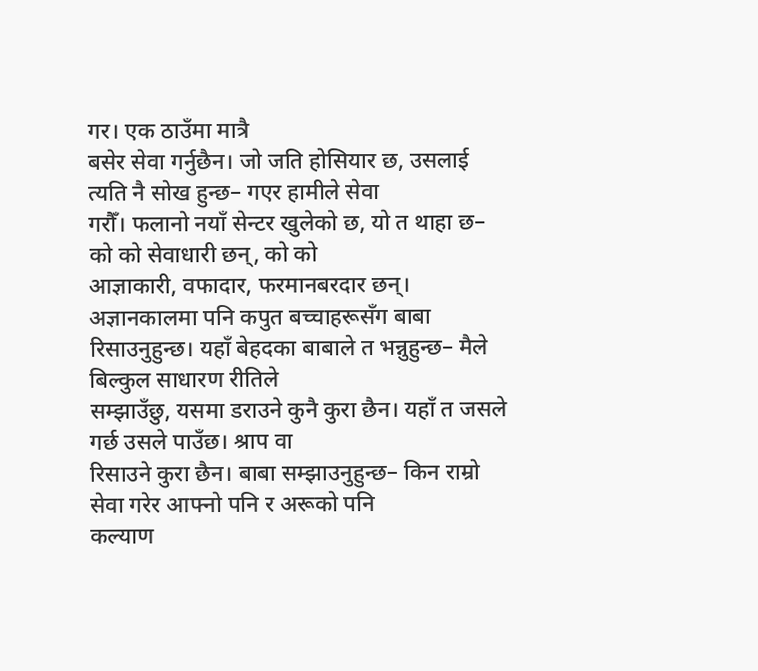गर। एक ठाउँमा मात्रै
बसेर सेवा गर्नुछैन। जो जति होसियार छ, उसलाई त्यति नै सोख हुन्छ– गएर हामीले सेवा
गरौँ। फलानो नयाँ सेन्टर खुलेको छ, यो त थाहा छ– को को सेवाधारी छन्, को को
आज्ञाकारी, वफादार, फरमानबरदार छन्। अज्ञानकालमा पनि कपुत बच्चाहरूसँग बाबा
रिसाउनुहुन्छ। यहाँ बेहदका बाबाले त भन्नुहुन्छ– मैले बिल्कुल साधारण रीतिले
सम्झाउँछु, यसमा डराउने कुनै कुरा छैन। यहाँ त जसले गर्छ उसले पाउँछ। श्राप वा
रिसाउने कुरा छैन। बाबा सम्झाउनुहुन्छ– किन राम्रो सेवा गरेर आफ्नो पनि र अरूको पनि
कल्याण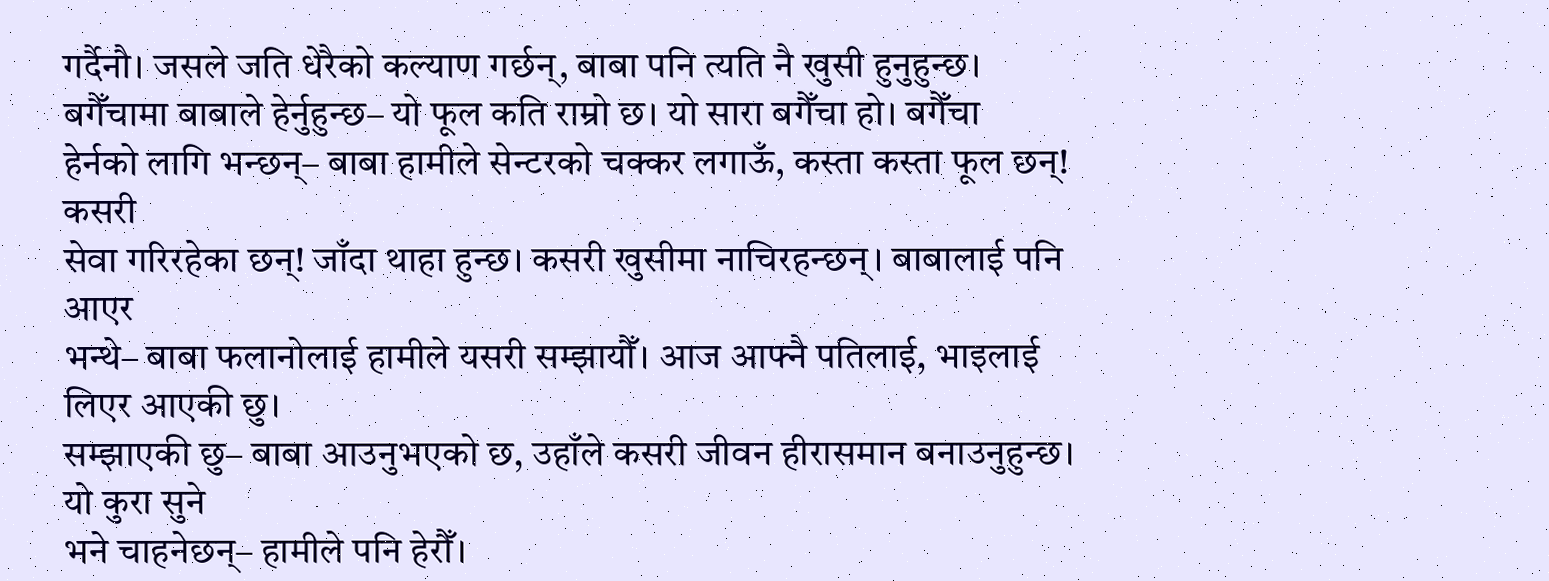गर्दैनौ। जसले जति धेरैको कल्याण गर्छन्, बाबा पनि त्यति नै खुसी हुनुहुन्छ।
बगैँचामा बाबाले हेर्नुहुन्छ– यो फूल कति राम्रो छ। यो सारा बगैँचा हो। बगैँचा
हेर्नको लागि भन्छन्– बाबा हामीले सेन्टरको चक्कर लगाऊँ, कस्ता कस्ता फूल छन्! कसरी
सेवा गरिरहेका छन्! जाँदा थाहा हुन्छ। कसरी खुसीमा नाचिरहन्छन्। बाबालाई पनि आएर
भन्थे– बाबा फलानोलाई हामीले यसरी सम्झायौँ। आज आफ्नै पतिलाई, भाइलाई लिएर आएकी छु।
सम्झाएकी छु– बाबा आउनुभएको छ, उहाँले कसरी जीवन हीरासमान बनाउनुहुन्छ। यो कुरा सुने
भने चाहनेछन्– हामीले पनि हेरौँ।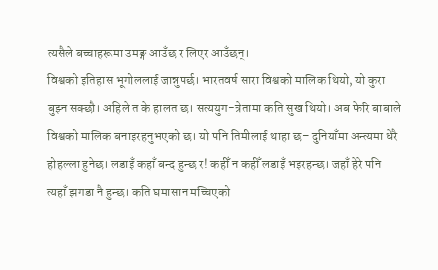त्यसैले बच्चाहरूमा उमङ्ग आउँछ र लिएर आउँछन्।
विश्वको इतिहास भूगोललाई जान्नुपर्छ। भारतवर्ष सारा विश्वको मालिक थियो, यो कुरा
बुझ्न सक्छौ। अहिले त के हालत छ। सत्ययुग-त्रेतामा कति सुख थियो। अब फेरि बाबाले
विश्वको मालिक बनाइरहनुभएको छ। यो पनि तिमीलाई थाहा छ– दुनियाँमा अन्त्यमा धेरै
होहल्ला हुनेछ। लडाइँ कहाँ बन्द हुन्छ र! कहीँ न कहीँ लडाइँ भइरहन्छ। जहाँ हेरे पनि
त्यहाँ झगडा नै हुन्छ। कति घमासान मच्चिएको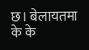छ। बेलायतमा के के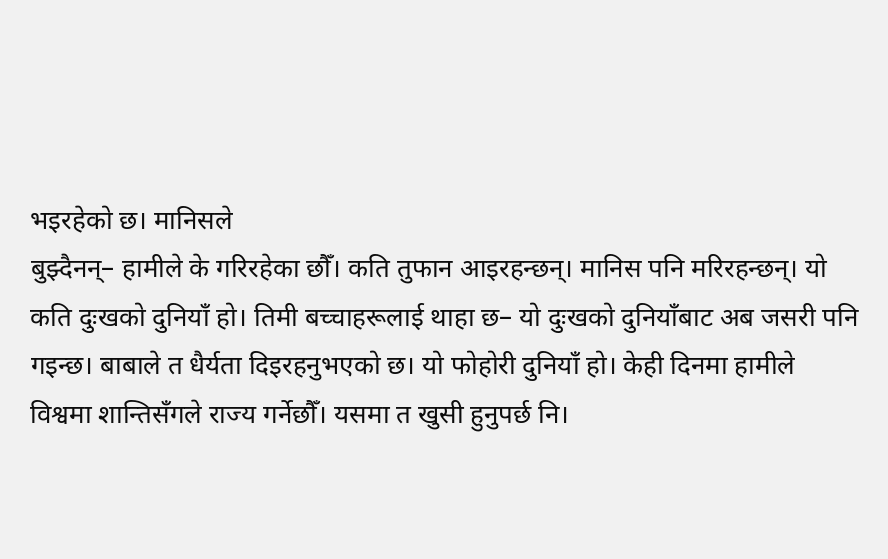भइरहेको छ। मानिसले
बुझ्दैनन्– हामीले के गरिरहेका छौँ। कति तुफान आइरहन्छन्। मानिस पनि मरिरहन्छन्। यो
कति दुःखको दुनियाँ हो। तिमी बच्चाहरूलाई थाहा छ– यो दुःखको दुनियाँबाट अब जसरी पनि
गइन्छ। बाबाले त धैर्यता दिइरहनुभएको छ। यो फोहोरी दुनियाँ हो। केही दिनमा हामीले
विश्वमा शान्तिसँगले राज्य गर्नेछौँ। यसमा त खुसी हुनुपर्छ नि।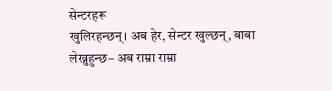सेन्टरहरू
खुलिरहन्छन्। अब हेर, सेन्टर खुल्छन्, बाबा लेख्नुहुन्छ– अब राम्रा राम्रा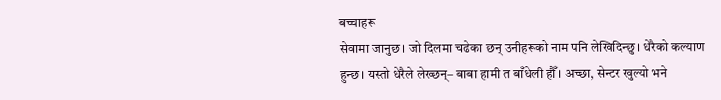बच्चाहरू
सेवामा जानुछ। जो दिलमा चढेका छन् उनीहरूको नाम पनि लेखिदिन्छु। धेरैको कल्याण
हुन्छ। यस्तो धेरैले लेख्छन्– बाबा हामी त बाँधेली हौँ। अच्छा, सेन्टर खुल्यो भने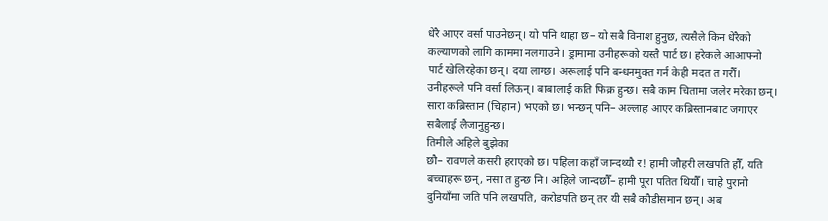धेरै आएर वर्सा पाउनेछन्। यो पनि थाहा छ– यो सबै विनाश हुनुछ, त्यसैले किन धेरैको
कल्याणको लागि काममा नलगाउने। ड्रामामा उनीहरूको यस्तै पार्ट छ। हरेकले आआफ्नो
पार्ट खेलिरहेका छन्। दया लाग्छ। अरूलाई पनि बन्धनमुक्त गर्न केही मदत त गरौँ।
उनीहरूले पनि वर्सा लिऊन्। बाबालाई कति फिक्र हुन्छ। सबै काम चितामा जलेर मरेका छन्।
सारा कब्रिस्तान (चिहान) भएको छ। भन्छन् पनि– अल्लाह आएर कब्रिस्तानबाट जगाएर
सबैलाई लैजानुहुन्छ।
तिमीले अहिले बुझेका
छौ– रावणले कसरी हराएको छ। पहिला कहाँ जान्दथ्यौ र! हामी जौहरी लखपति हौँ, यति
बच्चाहरू छन्, नसा त हुन्छ नि। अहिले जान्दछौँ– हामी पूरा पतित थियौँ। चाहे पुरानो
दुनियाँमा जति पनि लखपति, करोडपति छन् तर यी सबै कौडीसमान छन्। अब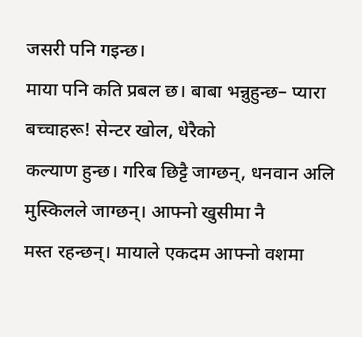जसरी पनि गइन्छ।
माया पनि कति प्रबल छ। बाबा भन्नुहुन्छ– प्यारा बच्चाहरू! सेन्टर खोल, धेरैको
कल्याण हुन्छ। गरिब छिट्टै जाग्छन्, धनवान अलि मुस्किलले जाग्छन्। आफ्नो खुसीमा नै
मस्त रहन्छन्। मायाले एकदम आफ्नो वशमा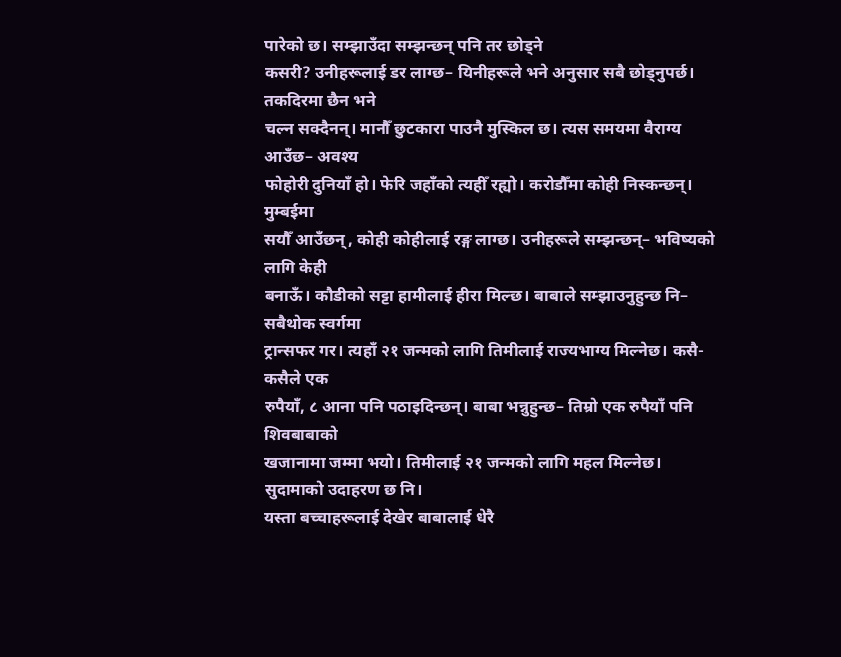पारेको छ। सम्झाउँदा सम्झन्छन् पनि तर छोड्ने
कसरी? उनीहरूलाई डर लाग्छ– यिनीहरूले भने अनुसार सबै छोड्नुपर्छ। तकदिरमा छैन भने
चल्न सक्दैनन्। मानौँ छुटकारा पाउनै मुस्किल छ। त्यस समयमा वैराग्य आउँछ– अवश्य
फोहोरी दुनियाँ हो। फेरि जहाँको त्यहीँ रह्यो। करोडौँमा कोही निस्कन्छन्। मुम्बईमा
सयौँ आउँछन्, कोही कोहीलाई रङ्ग लाग्छ। उनीहरूले सम्झन्छन्– भविष्यको लागि केही
बनाऊँ। कौडीको सट्टा हामीलाई हीरा मिल्छ। बाबाले सम्झाउनुहुन्छ नि– सबैथोक स्वर्गमा
ट्रान्सफर गर। त्यहाँ २१ जन्मको लागि तिमीलाई राज्यभाग्य मिल्नेछ। कसै-कसैले एक
रुपैयाँ, ८ आना पनि पठाइदिन्छन्। बाबा भन्नुहुन्छ– तिम्रो एक रुपैयाँ पनि शिवबाबाको
खजानामा जम्मा भयो। तिमीलाई २१ जन्मको लागि महल मिल्नेछ। सुदामाको उदाहरण छ नि।
यस्ता बच्चाहरूलाई देखेर बाबालाई धेरै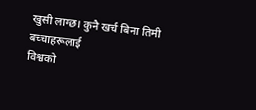खुसी लाग्छ। कुनै खर्च बिना तिमी बच्चाहरूलाई
विश्वको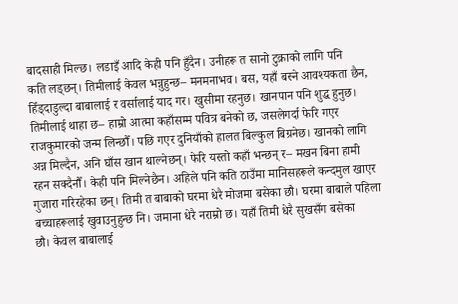बादसाही मिल्छ। लडाइँ आदि केही पनि हुँदैन। उनीहरू त सानो टुक्राको लागि पनि
कति लड्छन्। तिमीलाई केवल भन्नुहुन्छ– मनमनाभव। बस, यहाँ बस्ने आवश्यकता छैन,
हिँड्दाडुल्दा बाबालाई र वर्सालाई याद गर। खुसीमा रहनुछ। खानपान पनि शुद्ध हुनुछ।
तिमीलाई थाहा छ– हाम्रो आत्मा कहाँसम्म पवित्र बनेको छ, जसलेगर्दा फेरि गएर
राजकुमारको जन्म लिन्छौँ। पछि गएर दुनियाँको हालत बिल्कुल बिग्रनेछ। खानको लागि
अन्न मिल्दैन, अनि घाँस खान थाल्नेछन्। फेरि यस्तो कहाँ भन्छन् र– मखन बिना हामी
रहन सक्दैनौँ। केही पनि मिल्नेछैन। अहिले पनि कति ठाउँमा मानिसहरूले कन्दमुल खाएर
गुजारा गरिरहेका छन्। तिमी त बाबाको घरमा धेरै मोजमा बसेका छौ। घरमा बाबाले पहिला
बच्चाहरूलाई खुवाउनुहुन्छ नि। जमाना धेरै नराम्रो छ। यहाँ तिमी धेरै सुखसँग बसेका
छौ। केवल बाबालाई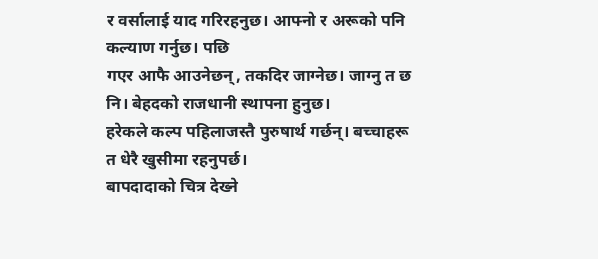र वर्सालाई याद गरिरहनुछ। आफ्नो र अरूको पनि कल्याण गर्नुछ। पछि
गएर आफै आउनेछन्, तकदिर जाग्नेछ। जाग्नु त छ नि। बेहदको राजधानी स्थापना हुनुछ।
हरेकले कल्प पहिलाजस्तै पुरुषार्थ गर्छन्। बच्चाहरू त धेरै खुसीमा रहनुपर्छ।
बापदादाको चित्र देख्ने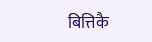बित्तिकै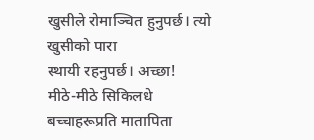खुसीले रोमाञ्चित हुनुपर्छ। त्यो खुसीको पारा
स्थायी रहनुपर्छ। अच्छा!
मीठे-मीठे सिकिलधे
बच्चाहरूप्रति मातापिता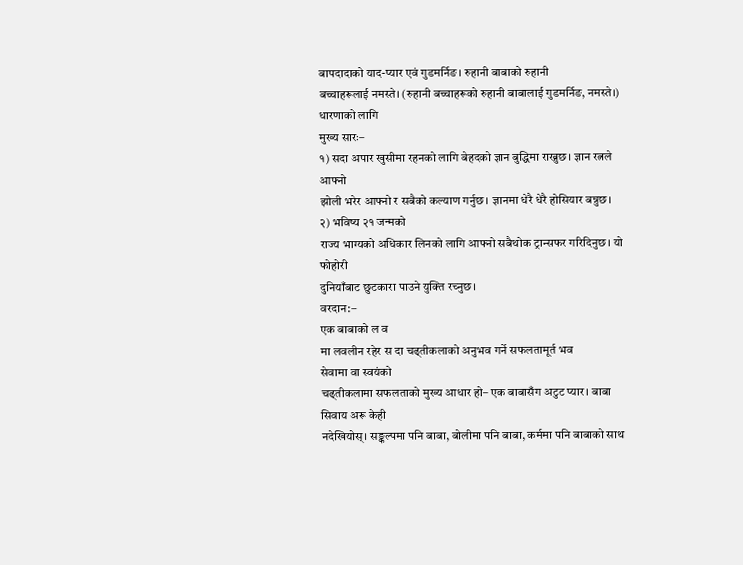बापदादाको याद-प्यार एवं गुडमर्निङ। रुहानी बाबाको रुहानी
बच्चाहरूलाई नमस्ते। (रुहानी बच्चाहरूको रुहानी बाबालाई गुडमर्निङ, नमस्ते।)
धारणाको लागि
मुख्य सारः–
१) सदा अपार खुसीमा रहनको लागि बेहदको ज्ञान बुद्धिमा राख्नुछ। ज्ञान रत्नले आफ्नो
झोली भरेर आफ्नो र सबैको कल्याण गर्नुछ। ज्ञानमा धेरै धेरै होसियार बन्नुछ।
२) भविष्य २१ जन्मको
राज्य भाग्यको अधिकार लिनको लागि आफ्नो सबैथोक ट्रान्सफर गरिदिनुछ। यो फोहोरी
दुनियाँबाट छुटकारा पाउने युक्ति रच्नुछ।
वरदान:–
एक बाबाको ल व
मा लवलीन रहेर स दा चढ्तीकलाको अनुभव गर्ने सफलतामूर्त भव
सेवामा वा स्वयंको
चढ्तीकलामा सफलताको मुख्य आधार हो– एक बाबासँग अटुट प्यार। बाबा सिवाय अरू केही
नदेखियोस्। सङ्कल्पमा पनि बाबा, बोलीमा पनि बाबा, कर्ममा पनि बाबाको साथ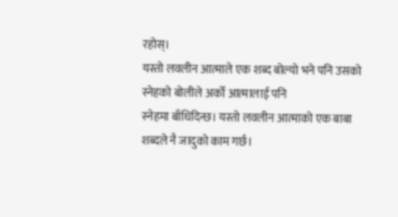रहोस्।
यस्तो लवलीन आत्माले एक शब्द बोल्यो भने पनि उसको स्नेहको बोलीले अर्को आत्मालाई पनि
स्नेहमा बाँधिदिन्छ। यस्तो लवलीन आत्माको एक बाबा शब्दले नै जादुको काम गर्छ।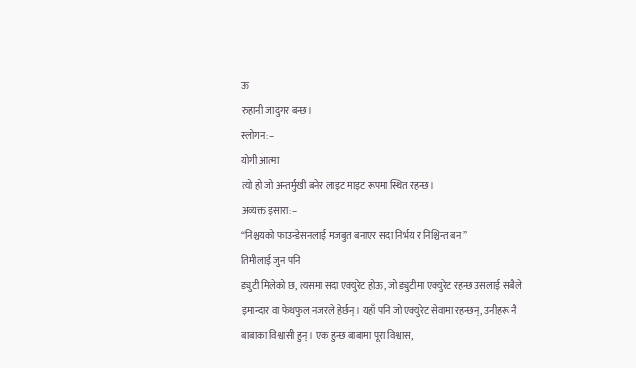ऊ
रुहानी जादुगर बन्छ।
स्लोगन:–
योगी आत्मा
त्यो हो जो अन्तर्मुखी बनेर लाइट माइट रूपमा स्थित रहन्छ।
अव्यक्त इसारा:–
“निश्चयको फाउन्डेसनलाई मजबुत बनाएर सदा निर्भय र निश्चिन्त बन ”
तिमीलाई जुन पनि
ड्युटी मिलेको छ, त्यसमा सदा एक्युरेट होऊ, जो ड्युटीमा एक्युरेट रहन्छ उसलाई सबैले
इमान्दार वा फेथफुल नजरले हेर्छन्। यहाँ पनि जो एक्युरेट सेवामा रहन्छन्, उनीहरू नै
बाबाका विश्वासी हुन्। एक हुन्छ बाबामा पूरा विश्वास,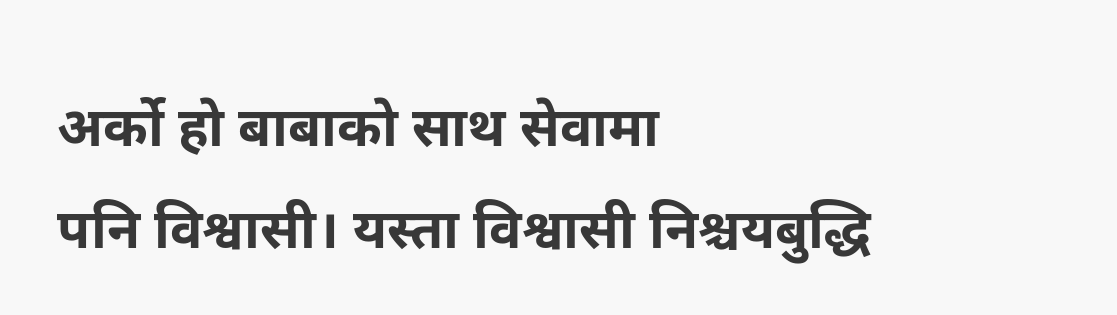अर्को हो बाबाको साथ सेवामा
पनि विश्वासी। यस्ता विश्वासी निश्चयबुद्धि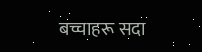बच्चाहरू सदा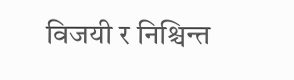विजयी र निश्चिन्त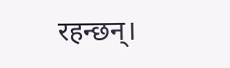रहन्छन्।